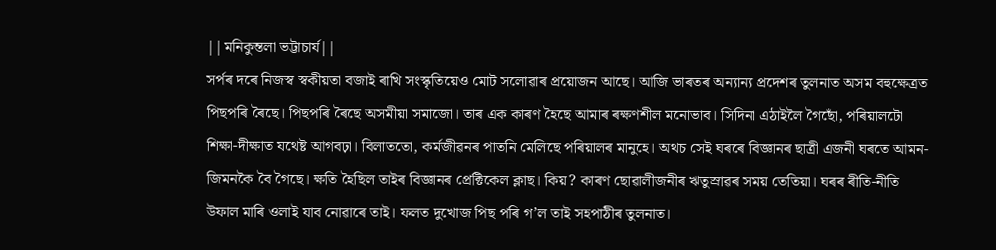||মনিকুন্তলা ভট্টাচার্য||
সৰ্পৰ দৰে নিজস্ব স্বকীয়তা বজাই ৰাখি সংস্কৃতিয়েও মোট সলোৱাৰ প্ৰয়োজন আছে। আজি ভাৰতৰ অন্যান্য প্রদেশৰ তুলনাত অসম বহুক্ষেত্ৰত পিছপৰি ৰৈছে। পিছপৰি ৰৈছে অসমীয়া সমাজো। তাৰ এক কাৰণ হৈছে আমাৰ ৰক্ষণশীল মনোভাব। সিদিনা এঠাইলৈ গৈছোঁ, পৰিয়ালটো শিক্ষা-দীক্ষাত যথেষ্ট আগবঢ়া। বিলাততো, কর্মজীৱনৰ পাতনি মেলিছে পৰিয়ালৰ মানুহে। অথচ সেই ঘৰৰে বিজ্ঞানৰ ছাত্ৰী এজনী ঘৰতে আমন-জিমনকৈ বৈ গৈছে। ক্ষতি হৈছিল তাইৰ বিজ্ঞানৰ প্রেক্টিকেল ক্লাছ। কিয়? কাৰণ ছোৱালীজনীৰ ঋতুস্রাৱৰ সময় তেতিয়া। ঘৰৰ ৰীতি-নীতি উফাল মাৰি ওলাই যাব নোৱাৰে তাই। ফলত দুখোজ পিছ পৰি গ’ল তাই সহপাঠীৰ তুলনাত।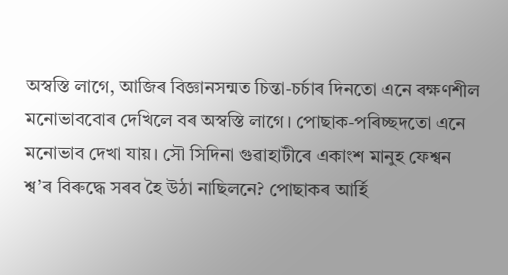অস্বস্তি লাগে, আজিৰ বিজ্ঞানসন্মত চিন্তা-চৰ্চাৰ দিনতো এনে ৰক্ষণশীল মনোভাববোৰ দেখিলে বৰ অস্বস্তি লাগে। পোছাক-পৰিচ্ছদতো এনে মনোভাব দেখা যায়। সৌ সিদিনা গুৱাহাটীৰে একাংশ মানুহ ফেশ্বন শ্ব’ৰ বিৰুদ্ধে সৰব হৈ উঠা নাছিলনে? পোছাকৰ আৰ্হি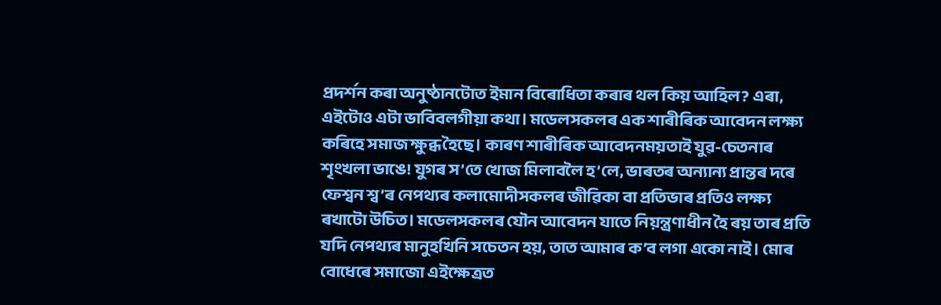প্ৰদৰ্শন কৰা অনুষ্ঠানটোত ইমান বিৰোধিতা কৰাৰ থল কিয় আহিল? এৰা, এইটোও এটা ভাবিবলগীয়া কথা। মডেলসকলৰ এক শাৰীৰিক আবেদন লক্ষ্য কৰিহে সমাজ ক্ষুব্ধ হৈছে। কাৰণ শাৰীৰিক আবেদনময়তাই যুৱ-চেতনাৰ শৃংখলা ভাঙে! যুগৰ স’তে খোজ মিলাবলৈ হ’লে, ভাৰতৰ অন্যান্য প্ৰান্তৰ দৰে ফেশ্বন শ্ব’ৰ নেপথ্যৰ কলামোদীসকলৰ জীৱিকা বা প্ৰতিভাৰ প্ৰতিও লক্ষ্য ৰখাটো উচিত। মডেলসকলৰ যৌন আবেদন যাতে নিয়ন্ত্রণাধীন হৈ ৰয় তাৰ প্ৰতি যদি নেপথ্যৰ মানুহখিনি সচেতন হয়, তাত আমাৰ ক’ব লগা একো নাই। মোৰ বোধেৰে সমাজো এইক্ষেত্রত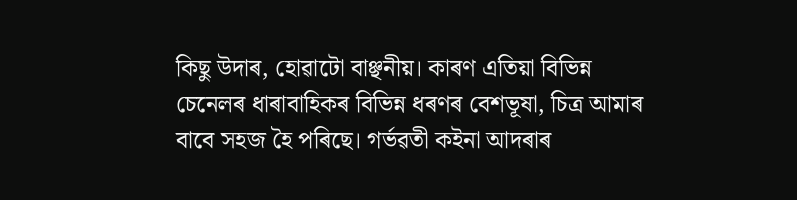কিছু উদাৰ, হোৱাটো বাঞ্ছনীয়। কাৰণ এতিয়া বিভিন্ন চেনেলৰ ধাৰাবাহিকৰ বিভিন্ন ধৰণৰ বেশভূষা, চিত্র আমাৰ বাবে সহজ হৈ পৰিছে। গৰ্ভৱতী কইনা আদৰাৰ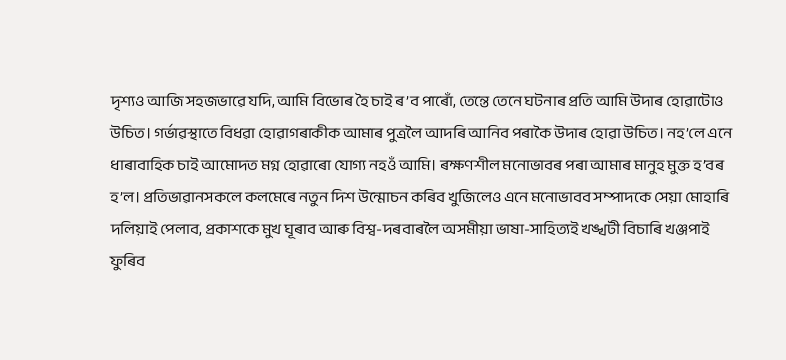দৃশ্যও আজি সহজভাৱে যদি, আমি বিভোৰ হৈ চাই ৰ’ব পাৰোঁ, তেন্তে তেনে ঘটনাৰ প্ৰতি আমি উদাৰ হোৱাটোও উচিত। গৰ্ভাৱস্থাতে বিধৱা হোৱাগৰাকীক আমাৰ পুত্ৰলৈ আদৰি আনিব পৰাকৈ উদাৰ হোৱা উচিত। নহ’লে এনে ধাৰাবাহিক চাই আমোদত মগ্ন হোৱাৰো যোগ্য নহওঁ আমি। ৰক্ষণশীল মনোভাবৰ পৰা আমাৰ মানুহ মুক্ত হ’বৰ হ’ল। প্ৰতিভাৱানসকলে কলমেৰে নতুন দিশ উন্মোচন কৰিব খুজিলেও এনে মনোভাবব সম্পাদকে সেয়া মোহাৰি দলিয়াই পেলাব, প্রকাশকে মুখ ঘূৰাব আৰু বিশ্ব-দৰবাৰলৈ অসমীয়া ভাষা-সাহিত্যই খঙ্খটী বিচাৰি খঞ্জপাই ফুৰিব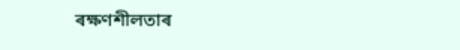ৰক্ষণশীলতাৰ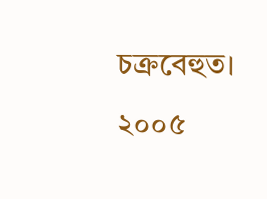চক্ৰবেহুত।
২০০৫